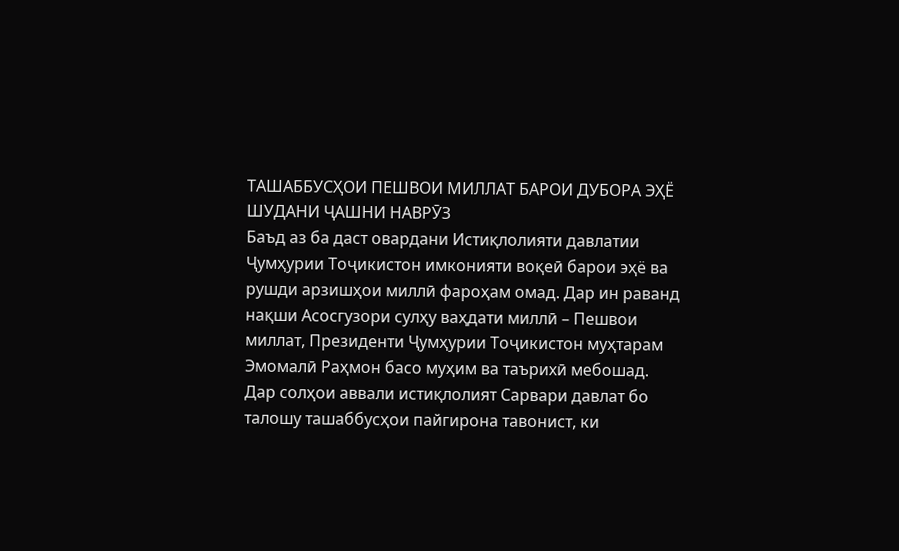ТАШАББУСҲОИ ПЕШВОИ МИЛЛАТ БАРОИ ДУБОРА ЭҲЁ ШУДАНИ ҶАШНИ НАВРӮЗ
Баъд аз ба даст овардани Истиқлолияти давлатии Ҷумҳурии Тоҷикистон имконияти воқеӣ барои эҳё ва рушди арзишҳои миллӣ фароҳам омад. Дар ин раванд нақши Асосгузори сулҳу ваҳдати миллӣ – Пешвои миллат, Президенти Ҷумҳурии Тоҷикистон муҳтарам Эмомалӣ Раҳмон басо муҳим ва таърихӣ мебошад.
Дар солҳои аввали истиқлолият Сарвари давлат бо талошу ташаббусҳои пайгирона тавонист, ки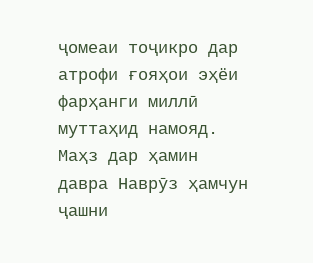ҷомеаи тоҷикро дар атрофи ғояҳои эҳёи фарҳанги миллӣ муттаҳид намояд. Маҳз дар ҳамин давра Наврӯз ҳамчун ҷашни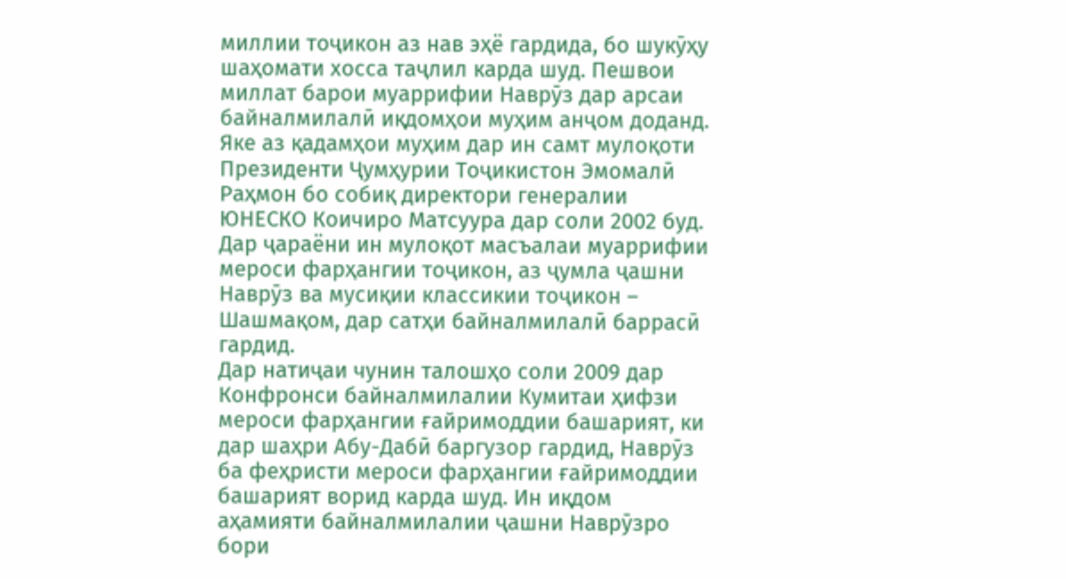миллии тоҷикон аз нав эҳё гардида, бо шукӯҳу шаҳомати хосса таҷлил карда шуд. Пешвои миллат барои муаррифии Наврӯз дар арсаи байналмилалӣ иқдомҳои муҳим анҷом доданд.
Яке аз қадамҳои муҳим дар ин самт мулоқоти Президенти Ҷумҳурии Тоҷикистон Эмомалӣ Раҳмон бо собиқ директори генералии ЮНЕСКО Коичиро Матсуура дар соли 2002 буд. Дар ҷараёни ин мулоқот масъалаи муаррифии мероси фарҳангии тоҷикон, аз ҷумла ҷашни Наврӯз ва мусиқии классикии тоҷикон – Шашмақом, дар сатҳи байналмилалӣ баррасӣ гардид.
Дар натиҷаи чунин талошҳо соли 2009 дар Конфронси байналмилалии Кумитаи ҳифзи мероси фарҳангии ғайримоддии башарият, ки дар шаҳри Абу-Дабӣ баргузор гардид, Наврӯз ба феҳристи мероси фарҳангии ғайримоддии башарият ворид карда шуд. Ин иқдом аҳамияти байналмилалии ҷашни Наврӯзро бори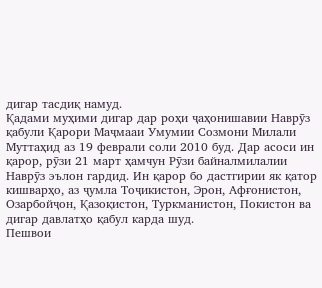дигар тасдиқ намуд.
Қадами муҳими дигар дар роҳи ҷаҳонишавии Наврӯз қабули Қарори Маҷмааи Умумии Созмони Милали Муттаҳид аз 19 феврали соли 2010 буд. Дар асоси ин қарор, рӯзи 21 март ҳамчун Рӯзи байналмилалии Наврӯз эълон гардид. Ин қарор бо дастгирии як қатор кишварҳо, аз ҷумла Тоҷикистон, Эрон, Афғонистон, Озарбойҷон, Қазоқистон, Туркманистон, Покистон ва дигар давлатҳо қабул карда шуд.
Пешвои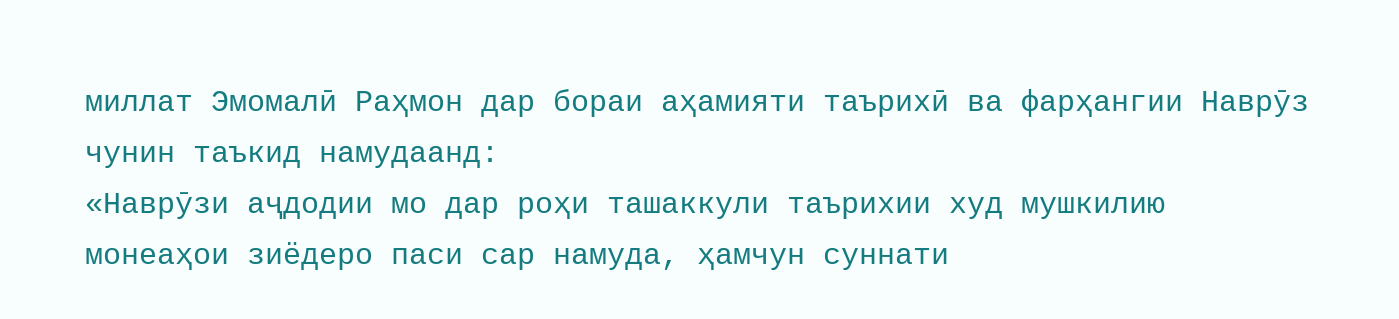миллат Эмомалӣ Раҳмон дар бораи аҳамияти таърихӣ ва фарҳангии Наврӯз чунин таъкид намудаанд:
«Наврӯзи аҷдодии мо дар роҳи ташаккули таърихии худ мушкилию монеаҳои зиёдеро паси сар намуда, ҳамчун суннати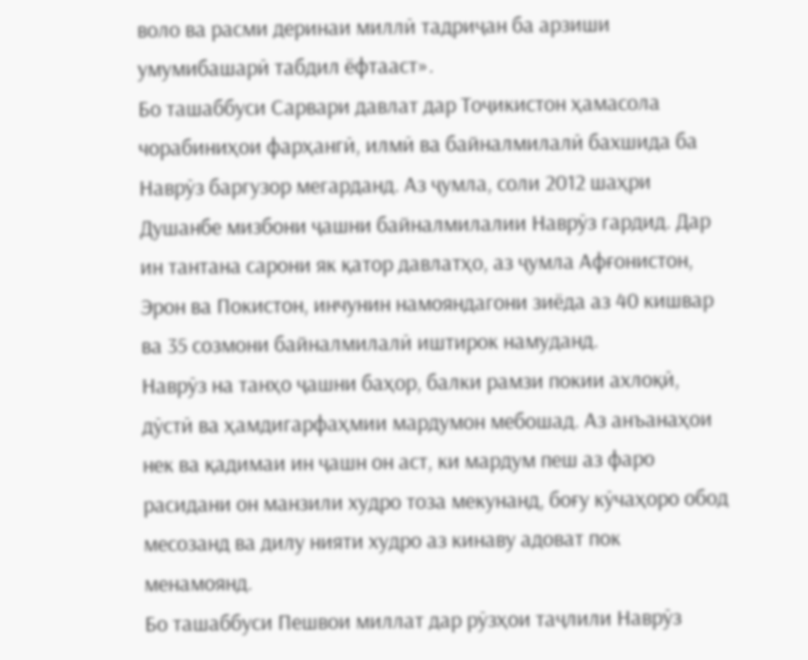воло ва расми деринаи миллӣ тадриҷан ба арзиши умумибашарӣ табдил ёфтааст».
Бо ташаббуси Сарвари давлат дар Тоҷикистон ҳамасола чорабиниҳои фарҳангӣ, илмӣ ва байналмилалӣ бахшида ба Наврӯз баргузор мегарданд. Аз ҷумла, соли 2012 шаҳри Душанбе мизбони ҷашни байналмилалии Наврӯз гардид. Дар ин тантана сарони як қатор давлатҳо, аз ҷумла Афғонистон, Эрон ва Покистон, инчунин намояндагони зиёда аз 40 кишвар ва 35 созмони байналмилалӣ иштирок намуданд.
Наврӯз на танҳо ҷашни баҳор, балки рамзи покии ахлоқӣ, дӯстӣ ва ҳамдигарфаҳмии мардумон мебошад. Аз анъанаҳои нек ва қадимаи ин ҷашн он аст, ки мардум пеш аз фаро расидани он манзили худро тоза мекунанд, боғу кӯчаҳоро обод месозанд ва дилу нияти худро аз кинаву адоват пок менамоянд.
Бо ташаббуси Пешвои миллат дар рӯзҳои таҷлили Наврӯз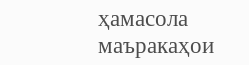ҳамасола маъракаҳои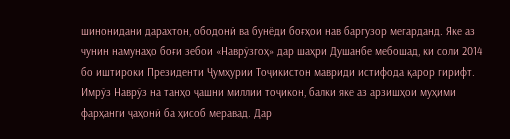шинонидани дарахтон, ободонӣ ва бунёди боғҳои нав баргузор мегарданд. Яке аз чунин намунаҳо боғи зебои «Наврӯзгоҳ» дар шаҳри Душанбе мебошад, ки соли 2014 бо иштироки Президенти Ҷумҳурии Тоҷикистон мавриди истифода қарор гирифт.
Имрӯз Наврӯз на танҳо ҷашни миллии тоҷикон, балки яке аз арзишҳои муҳими фарҳанги ҷаҳонӣ ба ҳисоб меравад. Дар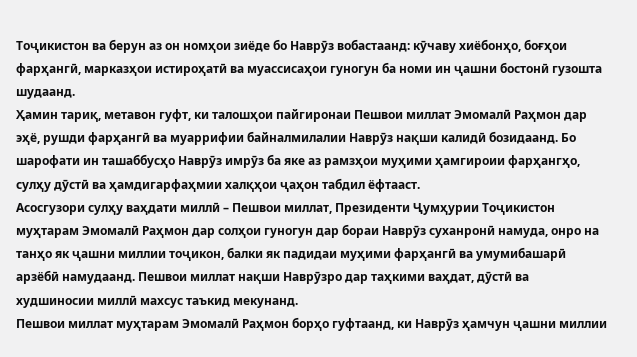Тоҷикистон ва берун аз он номҳои зиёде бо Наврӯз вобастаанд: кӯчаву хиёбонҳо, боғҳои фарҳангӣ, марказҳои истироҳатӣ ва муассисаҳои гуногун ба номи ин ҷашни бостонӣ гузошта шудаанд.
Ҳамин тариқ, метавон гуфт, ки талошҳои пайгиронаи Пешвои миллат Эмомалӣ Раҳмон дар эҳё, рушди фарҳангӣ ва муаррифии байналмилалии Наврӯз нақши калидӣ бозидаанд. Бо шарофати ин ташаббусҳо Наврӯз имрӯз ба яке аз рамзҳои муҳими ҳамгироии фарҳангҳо, сулҳу дӯстӣ ва ҳамдигарфаҳмии халқҳои ҷаҳон табдил ёфтааст.
Асосгузори сулҳу ваҳдати миллӣ – Пешвои миллат, Президенти Ҷумҳурии Тоҷикистон муҳтарам Эмомалӣ Раҳмон дар солҳои гуногун дар бораи Наврӯз суханронӣ намуда, онро на танҳо як ҷашни миллии тоҷикон, балки як падидаи муҳими фарҳангӣ ва умумибашарӣ арзёбӣ намудаанд. Пешвои миллат нақши Наврӯзро дар таҳкими ваҳдат, дӯстӣ ва худшиносии миллӣ махсус таъкид мекунанд.
Пешвои миллат муҳтарам Эмомалӣ Раҳмон борҳо гуфтаанд, ки Наврӯз ҳамчун ҷашни миллии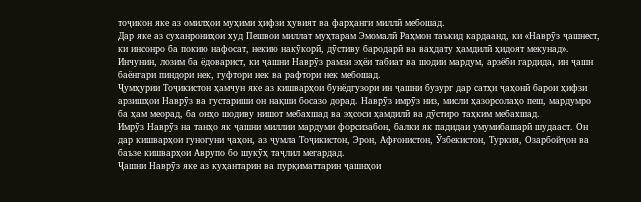тоҷикон яке аз омилҳои муҳими ҳифзи ҳувият ва фарҳанги миллӣ мебошад.
Дар яке аз суханрониҳои худ Пешвои миллат муҳтарам Эмомалӣ Раҳмон таъкид кардаанд, ки «Наврӯз ҷашнест, ки инсонро ба покию нафосат, некию накӯкорӣ, дӯстиву бародарӣ ва ваҳдату ҳамдилӣ ҳидоят мекунад».
Инчунин, лозим ба ёдоварист, ки ҷашни Наврӯз рамзи эҳёи табиат ва шодии мардум, арзёби гардида, ин ҷашн баёнгари пиндори нек, гуфтори нек ва рафтори нек мебошад.
Ҷумҳурии Тоҷикистон ҳамчун яке аз кишварҳои бунёдгузори ин ҷашни бузург дар сатҳи ҷаҳонӣ барои ҳифзи арзишҳои Наврӯз ва густариши он нақши босазо дорад. Наврӯз имрӯз низ, мисли ҳазорсолаҳо пеш, мардумро ба ҳам меорад, ба онҳо шодиву нишот мебахшад ва эҳсоси ҳамдилӣ ва дӯстиро таҳким мебахшад.
Имрӯз Наврӯз на танҳо як ҷашни миллии мардуми форсизабон, балки як падидаи умумибашарӣ шудааст. Он дар кишварҳои гуногуни ҷаҳон, аз ҷумла Тоҷикистон, Эрон, Афғонистон, Ӯзбекистон, Туркия, Озарбойҷон ва баъзе кишварҳои Аврупо бо шукӯҳ таҷлил мегардад.
Ҷашни Наврӯз яке аз куҳантарин ва пурқиматтарин ҷашнҳои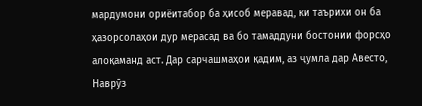мардумони ориёитабор ба ҳисоб меравад, ки таърихи он ба ҳазорсолаҳои дур мерасад ва бо тамаддуни бостонии форсҳо алоқаманд аст. Дар сарчашмаҳои қадим, аз ҷумла дар Авесто, Наврӯз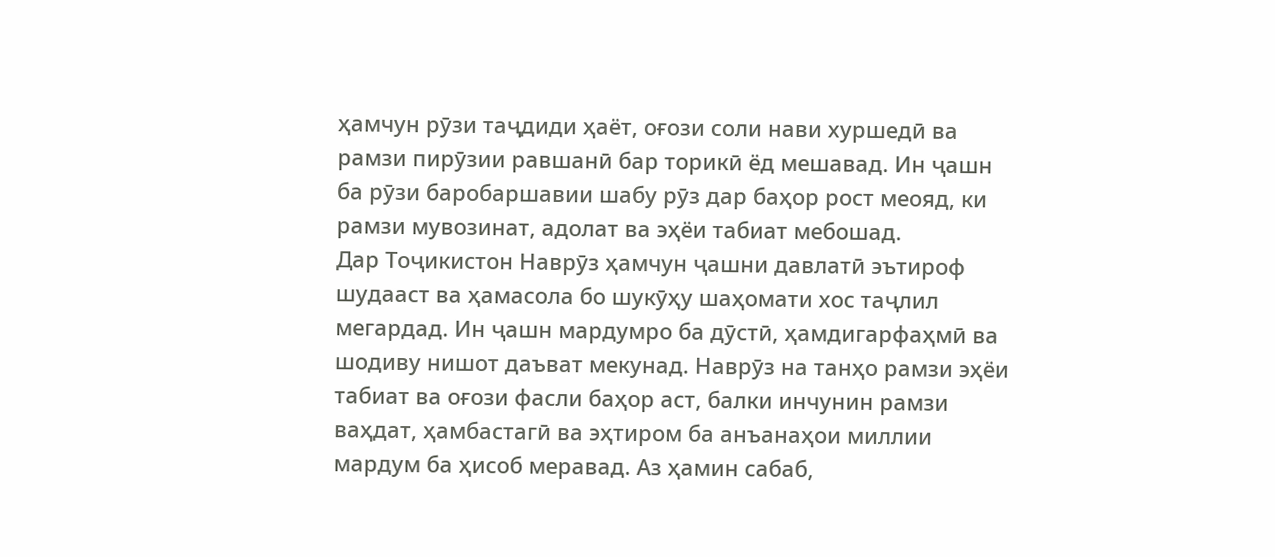ҳамчун рӯзи таҷдиди ҳаёт, оғози соли нави хуршедӣ ва рамзи пирӯзии равшанӣ бар торикӣ ёд мешавад. Ин ҷашн ба рӯзи баробаршавии шабу рӯз дар баҳор рост меояд, ки рамзи мувозинат, адолат ва эҳёи табиат мебошад.
Дар Тоҷикистон Наврӯз ҳамчун ҷашни давлатӣ эътироф шудааст ва ҳамасола бо шукӯҳу шаҳомати хос таҷлил мегардад. Ин ҷашн мардумро ба дӯстӣ, ҳамдигарфаҳмӣ ва шодиву нишот даъват мекунад. Наврӯз на танҳо рамзи эҳёи табиат ва оғози фасли баҳор аст, балки инчунин рамзи ваҳдат, ҳамбастагӣ ва эҳтиром ба анъанаҳои миллии мардум ба ҳисоб меравад. Аз ҳамин сабаб,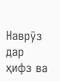Наврӯз дар ҳифз ва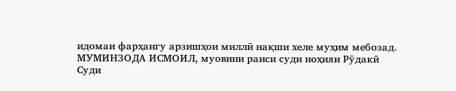идомаи фарҳангу арзишҳои миллӣ нақши хеле муҳим мебозад.
МУМИНЗОДА ИСМОИЛ, муовини раиси суди ноҳияи Рӯдакӣ
Суди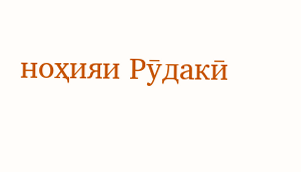ноҳияи Рӯдакӣ